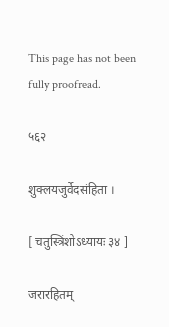This page has not been fully proofread.

५६२

शुक्लयजुर्वेदसंहिता ।

[ चतुस्त्रिंशोऽध्यायः ३४ ]

जरारहितम्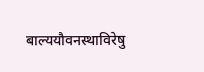बाल्ययौवनस्थाविरेषु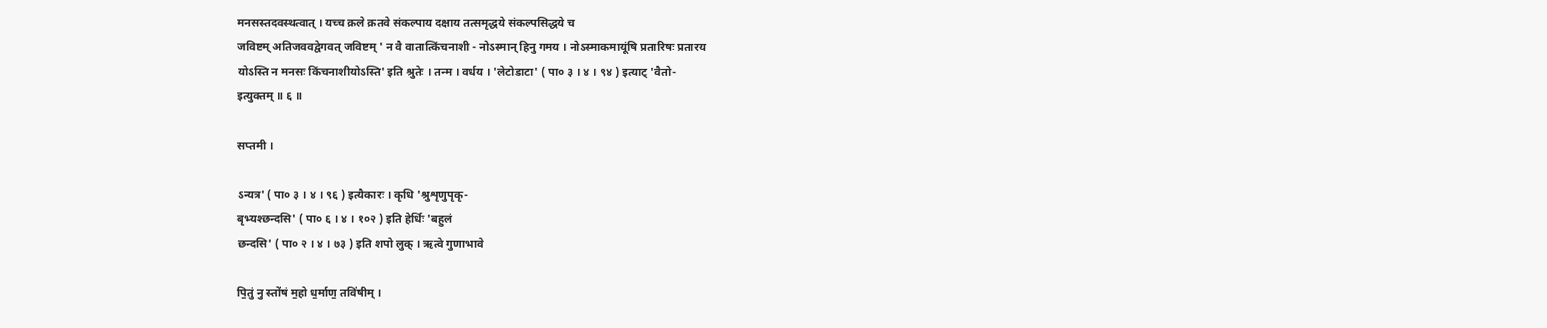मनसस्तदवस्थत्वात् । यच्च क्रले क्रतवे संकल्पाय दक्षाय तत्समृद्धये संकल्पसिद्धये च
जविष्टम् अतिजववद्वेगवत् जविष्टम् ' न वै वातात्किंचनाशी - नोऽस्मान् हिनु गमय । नोऽस्माकमायूंषि प्रतारिषः प्रतारय
योऽस्ति न मनसः किंचनाशीयोऽस्ति' इति श्रुतेः । तन्म । वर्धय । 'लेटोडाटा' ( पा० ३ । ४ । ९४ ) इत्याट् 'वैतो-
इत्युक्तम् ॥ ६ ॥

सप्तमी ।

ऽन्यत्र' ( पा० ३ । ४ । ९६ ) इत्यैकारः । कृधि 'श्रुशृणुपृकृ-
बृभ्यश्छन्दसि' ( पा० ६ । ४ । १०२ ) इति हेर्धिः 'बहुलं
छन्दसि' ( पा० २ । ४ । ७३ ) इति शपो लुक् । ऋत्वे गुणाभावे

पि॒तुं नु स्तो॑षं म॒हो ध॒र्माण॒ तवि॑षीम् ।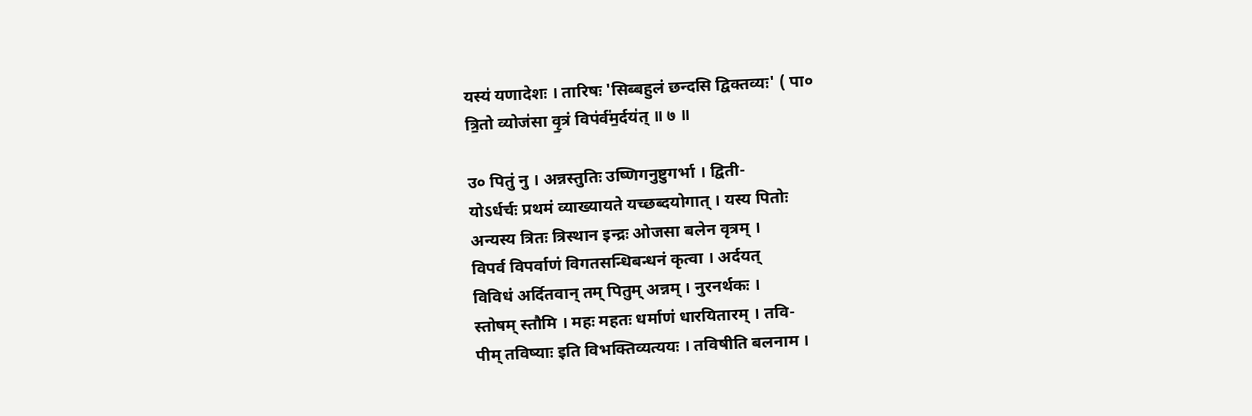यस्य॑ यणादेशः । तारिषः 'सिब्बहुलं छन्दसि द्विक्तव्यः' ( पा०
त्रि॒तो व्योज॑सा वृ॒त्रं विप॑र्व॑म॒र्दय॑त् ॥ ७ ॥

उ० पितुं नु । अन्नस्तुतिः उष्णिगनुष्टुगर्भा । द्विती-
योऽर्धर्चः प्रथमं व्याख्यायते यच्छब्दयोगात् । यस्य पितोः
अन्यस्य त्रितः त्रिस्थान इन्द्रः ओजसा बलेन वृत्रम् ।
विपर्व विपर्वाणं विगतसन्धिबन्धनं कृत्वा । अर्दयत्
विविधं अर्दितवान् तम् पितुम् अन्नम् । नुरनर्थकः ।
स्तोषम् स्तौमि । महः महतः धर्माणं धारयितारम् । तवि-
पीम् तविष्याः इति विभक्तिव्यत्ययः । तविषीति बलनाम ।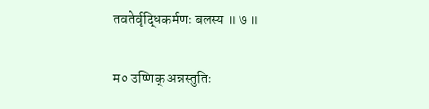तवतेर्वृद्धिकर्मणः बलस्य ॥ ७ ॥

म० उष्णिक् अन्नस्तुतिः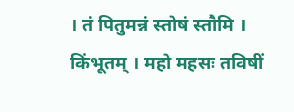। तं पितुमन्नं स्तोषं स्तौमि ।
किंभूतम् । महो महसः तविषीं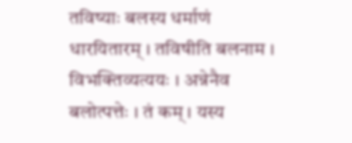तविष्याः बलस्य धर्माणं
धारयितारम् । तविषीति बलनाम । विभक्तिव्यत्ययः । अन्नेनैव
बलोत्पत्तेः । तं कम् । यस्य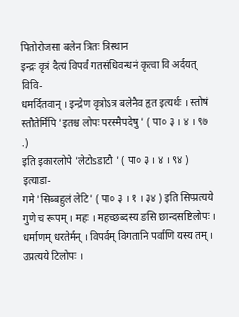पितोरोजसा बलेन त्रितः त्रिस्थान
इन्द्रः वृत्रं दैत्यं विपर्वं गतसंधिवन्धनं कृत्वा वि अर्दयत् विवि-
धमर्दितवान् । इन्द्रेण वृत्रोऽत्र बलेनैव हृत इत्यर्थः । स्तोषं
स्तौतेर्मिपि 'इतश्च लोपः परस्मैपदेषु ' ( पा० ३ । ४ । ९७ .)
इति इकारलोपे 'लेटोsडाटौ ' ( पा० ३ । ४ । ९४ ) इत्याडा-
गमे 'सिब्बहुलं लेटि' ( पा० ३ । १ । ३४ ) इति सिप्प्रत्यये
गुणे च रूपम् । महः । महच्छब्दस्य ङसि छान्दसष्टिलोपः ।
धर्माणम् धरतेर्मन् । विपर्वम् विगतानि पर्वाणि यस्य तम् ।
उप्रत्यये टिलोपः ।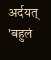अर्दयत् 'बहुलं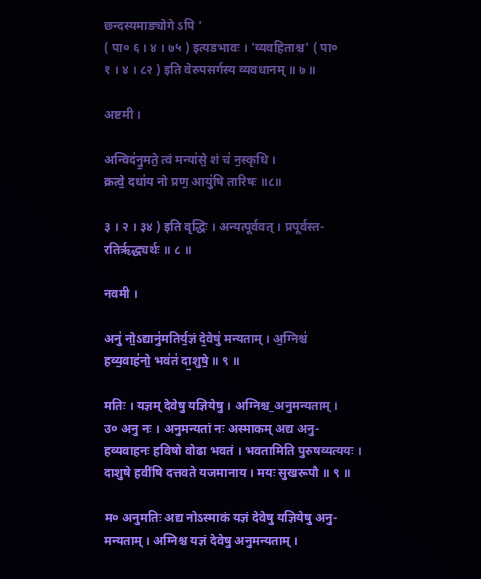छन्दस्यमाङ्योगे ऽपि '
( पा० ६ । ४ । ७५ ) इत्यडभावः । 'व्यवहिताश्च' ( पा०
१ । ४ । ८२ ) इति वेरुपसर्गस्य व्यवधानम् ॥ ७ ॥

अष्टमी ।

अन्विद॑नु॒मते॒ त्वं मन्या॑से॒ शं च॑ न॒स्कृधि ।
क्रत्वे॒ दधा॑य नो प्रण॒ आयु॑षि तारिषः ॥८॥

३ । २ । ३४ ) इति वृद्धिः । अन्यत्पूर्ववत् । प्रपूर्वस्त-
रतिरृद्ध्यर्थः ॥ ८ ॥

नवमी ।

अनु॑ नो॒ऽद्यानु॑मतिर्य॒ज्ञं दे॒वेषु॑ मन्यताम् । अ॒ग्निश्च॑
हव्य॒वाह॑नो॒ भव॑त॑ दा॒शुषे॒ ॥ ९ ॥

मतिः । यज्ञम् देवेषु यज्ञियेषु । अग्निश्च_अनुमन्यताम् ।
उ० अनु नः । अनुमन्यतां नः अस्माकम् अद्य अनु-
हव्यवाहनः हविषो वोढा भवतं । भवतामिति पुरुषव्यत्ययः ।
दाशुषे हवींषि दत्तवते यजमानाय । मयः सुखरूपौ ॥ ९ ॥

म० अनुमतिः अद्य नोऽस्माकं यज्ञं देवेषु यज्ञियेषु अनु-
मन्यताम् । अग्निश्च यज्ञं देवेषु अनुमन्यताम् ।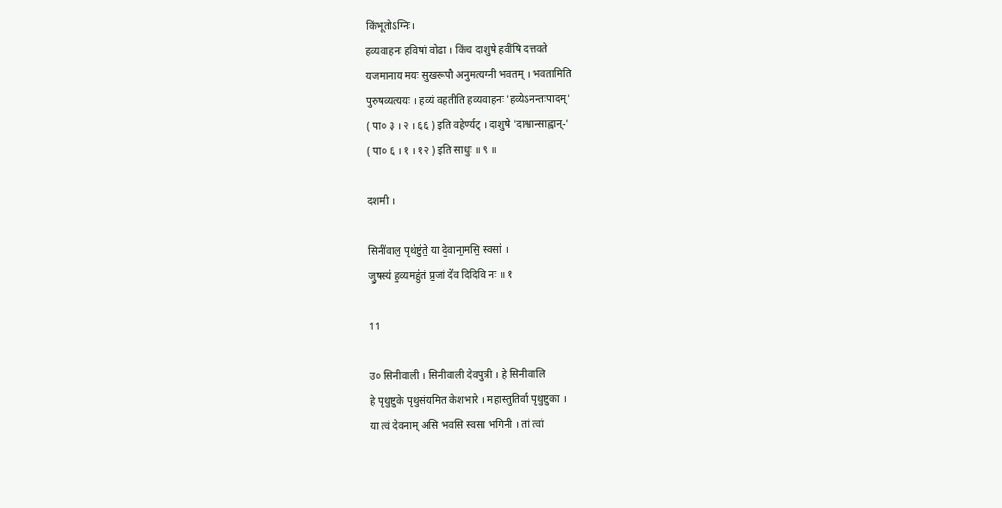किंभूतोऽग्निः।
हव्यवाहनः हविषां वोढा । किंच दाशुषे हवींषि दत्तवते
यजमानाय मयः सुखरूपौ अनुमत्यग्नी भवतम् । भवतामिति
पुरुषव्यत्ययः । हव्यं वहतीति हव्यवाहनः 'हव्येऽनन्तःपादम्'
( पा० ३ । २ । ६६ ) इति वहेर्ण्यट् । दाशुषे 'दाश्वान्साह्वान्-'
( पा० ६ । १ । १२ ) इति साधुः ॥ ९ ॥

दशमी ।

सिनी॑वाल॒ पृथ॑ष्टु॑ते॒ या दे॒वाना॒मसि॒ स्वसा॑ ।
जु॒षस्य॑ ह॒व्यमहु॑तं प्र॒जां दे॑व दिदिवि नः ॥ १

11

उ० सिनीवाली । सिनीवाली देवपुत्री । हे सिनीवालि
हे पृथुष्टुके पृथुसंयमित केशभारे । महास्तुतिर्वा पृथुष्टुका ।
या त्वं देवनाम् असि भवसि स्वसा भगिनी । तां त्वां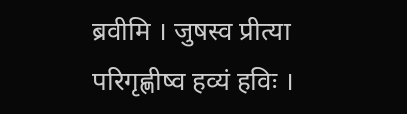ब्रवीमि । जुषस्व प्रीत्या परिगृह्णीष्व हव्यं हविः ।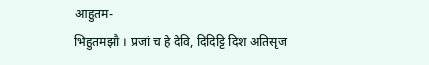आहुतम-
भिहुतमझौ । प्रजां च हे देवि, दिदिट्टि दिश अतिसृज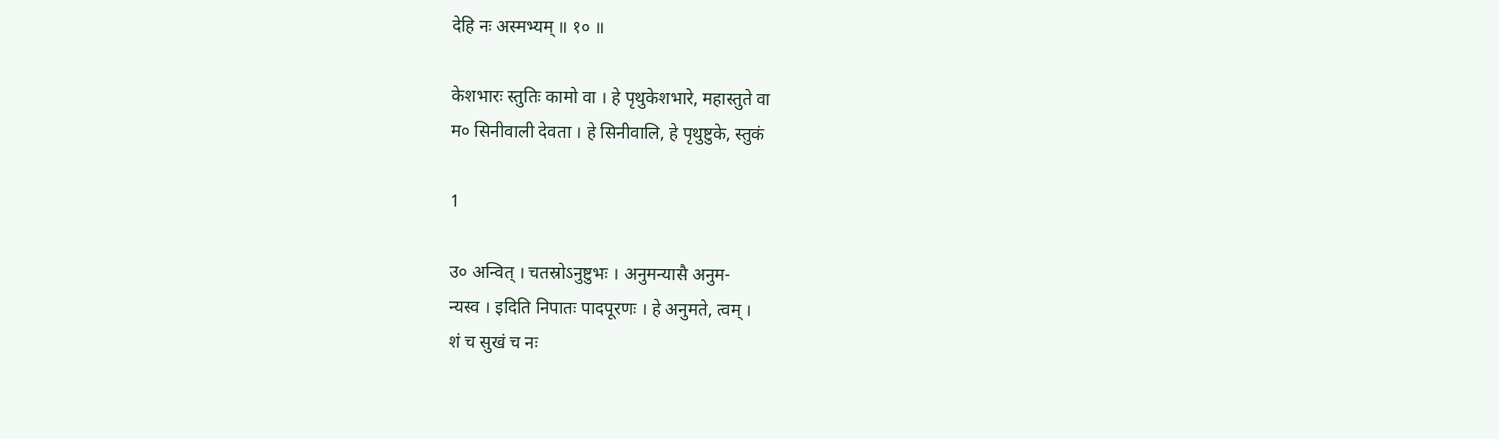देहि नः अस्मभ्यम् ॥ १० ॥

केशभारः स्तुतिः कामो वा । हे पृथुकेशभारे, महास्तुते वा
म० सिनीवाली देवता । हे सिनीवालि, हे पृथुष्टुके, स्तुकं

1

उ० अन्वित् । चतस्रोऽनुष्टुभः । अनुमन्यासै अनुम-
न्यस्व । इदिति निपातः पादपूरणः । हे अनुमते, त्वम् ।
शं च सुखं च नः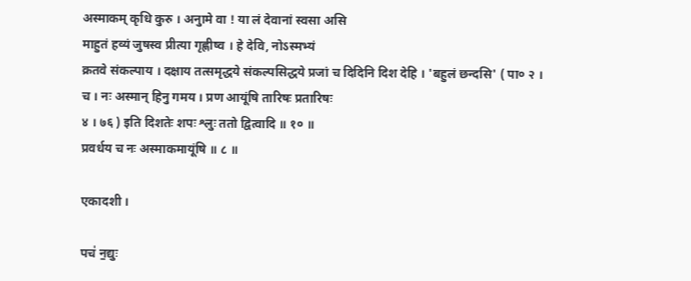अस्माकम् कृधि कुरु । अनुामे वा ! या लं देवानां स्वसा असि
माहुतं हव्यं जुषस्व प्रीत्या गृह्णीष्व । हे देवि, नोऽस्मभ्यं
क्रतवे संकल्पाय । दक्षाय तत्समृद्धये संकल्पसिद्धये प्रजां च दिदिनि दिश देहि । 'बहुलं छन्दसि' ( पा० २ ।
च । नः अस्मान् हिनु गमय । प्रण आयूंषि तारिषः प्रतारिषः
४ । ७६ ) इति दिशतेः शपः श्लुः ततो द्वित्वादि ॥ १० ॥
प्रवर्धय च नः अस्माकमायूंषि ॥ ८ ॥

एकादशी ।

पच॑ न॒द्युः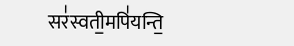सर॑स्वती॒मपि॑यन्ति॒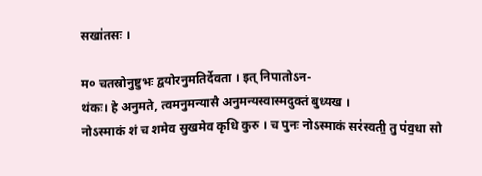सखा॑तसः ।

म० चतस्रोनुष्टुभः द्वयोरनुमतिर्देवता । इत् निपातोऽन-
थंकः। हे अनुमते, त्वमनुमन्यासै अनुमन्यस्वास्मदुक्तं बुध्यख ।
नोऽस्माकं शं च शमेव सुखमेव कृधि कुरु । च पुनः नोऽस्माकं सर॑स्वती॒ तु प॑व॒धा सो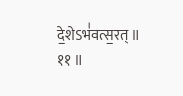दे॒शेऽभ॑वत्स॒रत् ॥ ११ ॥